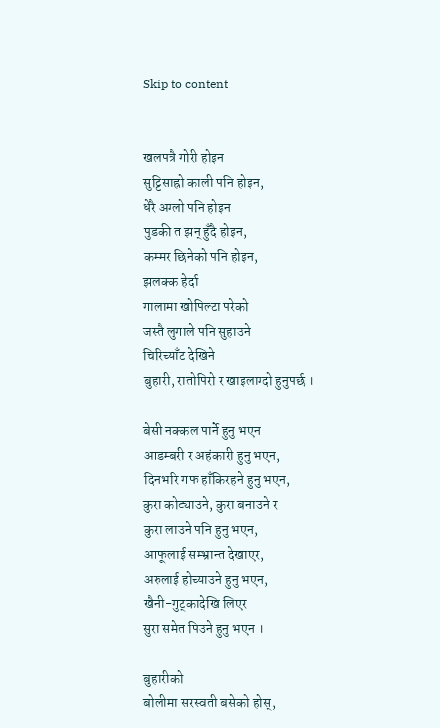Skip to content


खलपत्रै गोरी होइन
सुट्टिसाह्रो काली पनि होइन,
धेरै अग्लो पनि होइन
पुडकी त झन् हुँदै होइन,
कम्मर छिनेको पनि होइन,
झलक्क हेर्दा
गालामा खोपिल्टा परेको
जस्तै लुगाले पनि सुहाउने
चिरिच्याँट देखिने
बुहारी, रातोपिरो र खाइलाग्दो हुनुपर्छ ।

बेसी नक्कल पार्ने हुनु भएन
आडम्बरी र अहंकारी हुनु भएन,
दिनभरि गफ हाँकिरहने हुनु भएन,
कुरा कोट्याउने, कुरा बनाउने र
कुरा लाउने पनि हुनु भएन,
आफूलाई सम्भ्रान्त देखाएर,
अरुलाई होच्याउने हुनु भएन,
खैनी-गुट्कादेखि लिएर
सुरा समेत पिउने हुनु भएन ।

बुहारीको
बोलीमा सरस्वती बसेको होस्,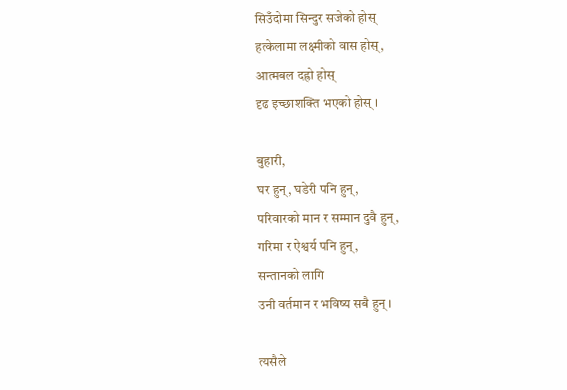सिउँदोमा सिन्दुर सजेको होस्
हत्केलामा लक्ष्मीको वास होस्,
आत्मबल दह्रो होस्
दृढ इच्छाशक्ति भएको होस् ।

बुहारी,
घर हुन्, घडेरी पनि हुन्,
परिवारको मान र सम्मान दुवै हुन्,
गरिमा र ऐश्वर्य पनि हुन्,
सन्तानको लागि
उनी वर्तमान र भविष्य सबै हुन् ।

त्यसैले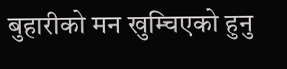बुहारीको मन खुम्चिएको हुनु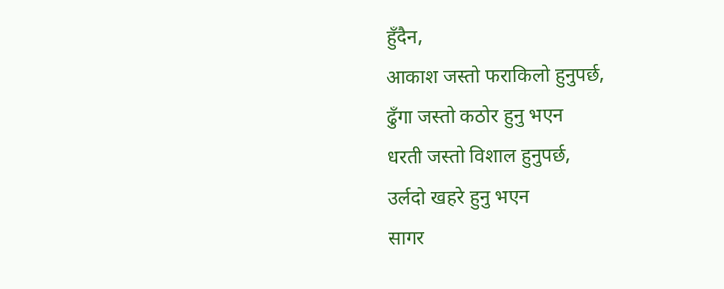हुँदैन,
आकाश जस्तो फराकिलो हुनुपर्छ,
ढुँगा जस्तो कठोर हुनु भएन
धरती जस्तो विशाल हुनुपर्छ,
उर्लदो खहरे हुनु भएन
सागर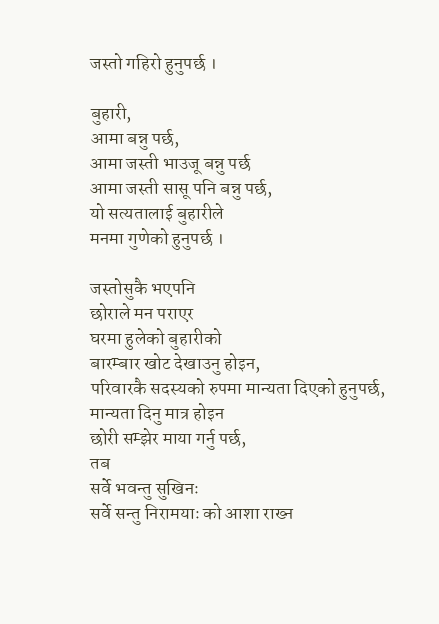जस्तो गहिरो हुनुपर्छ ।

बुहारी,
आमा बन्नु पर्छ,
आमा जस्ती भाउजू बन्नु पर्छ
आमा जस्ती सासू पनि बन्नु पर्छ,
यो सत्यतालाई बुहारीले
मनमा गुणेको हुनुपर्छ ।

जस्तोसुकै भएपनि
छोराले मन पराएर
घरमा हुलेको बुहारीको
बारम्बार खोट देखाउनु होइन,
परिवारकै सदस्यको रुपमा मान्यता दिएको हुनुपर्छ,
मान्यता दिनु मात्र होइन
छोरी सम्झेर माया गर्नु पर्छ,
तब
सर्वे भवन्तु सुखिनः
सर्वे सन्तु निरामयाः को आशा राख्न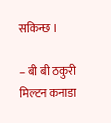सकिन्छ ।

– बी बी ठकुरी
मिल्टन कनाडा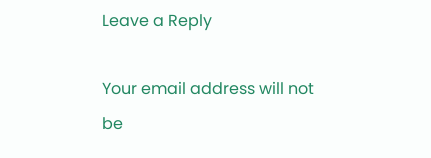Leave a Reply

Your email address will not be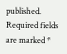published. Required fields are marked *